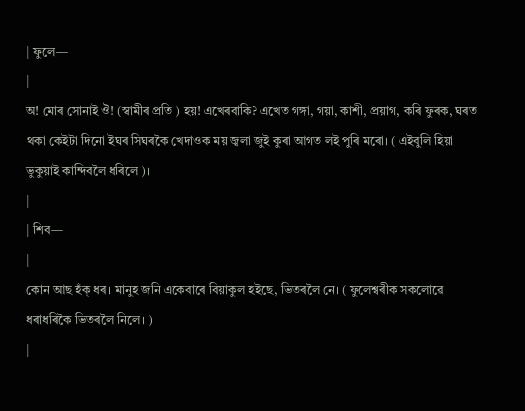| ফুলে—
|
অ! মোৰ সোনাই ঔ! (স্বামীৰ প্ৰতি ) হয়! এখেৰবাকি? এখেত গঙ্গা, গয়া, কাশী, প্ৰয়াগ, কৰি ফুৰক, ঘৰত থকা কেইটা দিনো ইঘৰ সিঘৰকৈ খেদাওক ময় জ্বলা জুই কুৰা আগত লই পুৰি মৰো। ( এইবুলি হিয়া ভুকুয়াই কান্দিবলৈ ধৰিলে )।
|
| শিব—
|
কোন আছ হঁক্ ধৰ। মানুহ জনি একেবাৰে বিয়াকুল হইছে, ভিতৰলৈ নে। ( ফুলেশ্বৰীক সকলোৱে ধৰাধৰিকৈ ভিতৰলৈ নিলে। )
|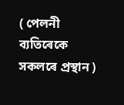( পেলনী ব্যতিৰেকে সকলৰে প্ৰস্থান )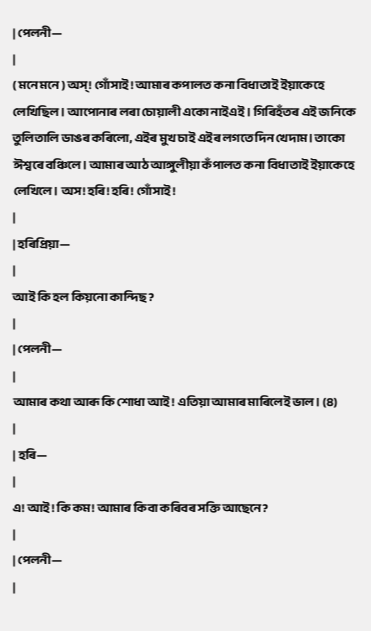| পেলনী—
|
( মনে মনে ) অস্! গোঁসাই! আমাৰ কপালত কনা বিধাতাই ইয়াকেহে লেখিছিল। আপোনাৰ লৰা চোয়ালী একো নাইএই। গিৰিহঁতৰ এই জনিকে তুলিতালি ডাঙৰ কৰিলো, এইৰ মুখ চাই এইৰ লগতে দিন খেদাম। তাকো ঈশ্বৰে বঞ্চিলে। আমাৰ আঠ আঙ্গুলীয়া কঁপালত কনা বিধাতাই ইয়াকেহে লেখিলে। অস! হৰি! হৰি! গোঁসাই!
|
| হৰিপ্ৰিয়া—
|
আই কি হল কিয়নো কান্দিছ?
|
| পেলনী—
|
আমাৰ কথা আৰূ কি শোধা আই! এতিয়া আমাৰ মাৰিলেই ভাল। (8)
|
| হৰি—
|
এ! আই! কি কম! আমাৰ কিবা কৰিবৰ সক্তি আছেনে?
|
| পেলনী—
|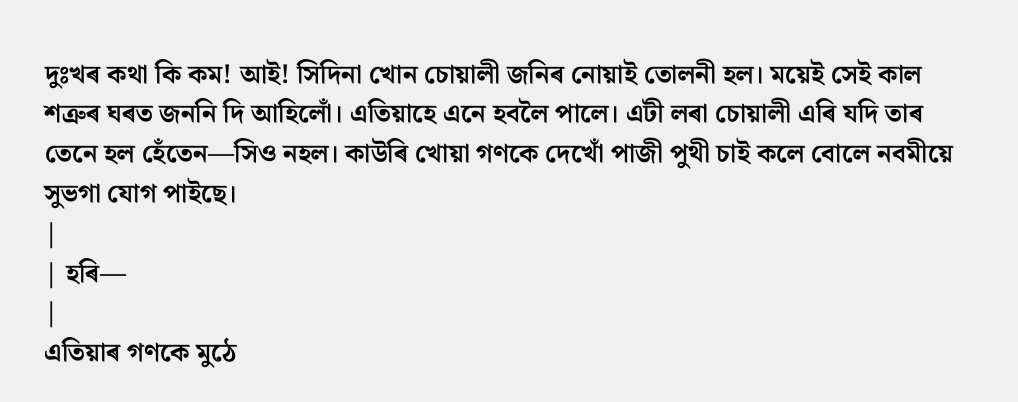দুঃখৰ কথা কি কম! আই! সিদিনা খোন চোয়ালী জনিৰ নোয়াই তোলনী হল। ময়েই সেই কাল শত্ৰুৰ ঘৰত জননি দি আহিলোঁ। এতিয়াহে এনে হবলৈ পালে। এটী লৰা চোয়ালী এৰি যদি তাৰ তেনে হল হেঁতেন—সিও নহল। কাউৰি খোয়া গণকে দেখোঁ পাজী পুথী চাই কলে বোলে নবমীয়ে সুভগা যোগ পাইছে।
|
| হৰি—
|
এতিয়াৰ গণকে মুঠে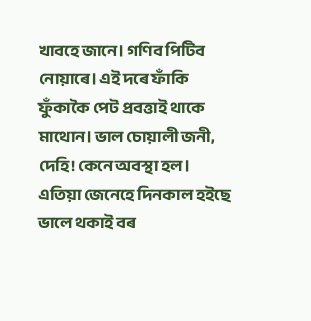খাবহে জানে। গণিব পিটিব নোয়াৰে। এই দৰে ফাঁকি ফুঁকাকৈ পেট প্ৰবত্তাই থাকে মাথোন। ভাল চোয়ালী জনী, দেহি! কেনে অবস্থা হল। এতিয়া জেনেহে দিনকাল হইছে ভালে থকাই বৰ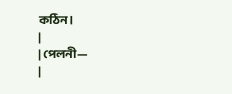কঠিন।
|
| পেলনী—
|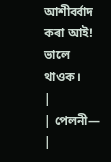আশীৰ্ব্বাদ কৰা আই! ভালে থাওক।
|
| পেলনী—
|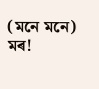(মনে মনে) মৰ!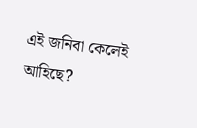এই জনিবা কেলেই আহিছে?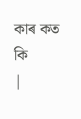কাৰ কত কি
|